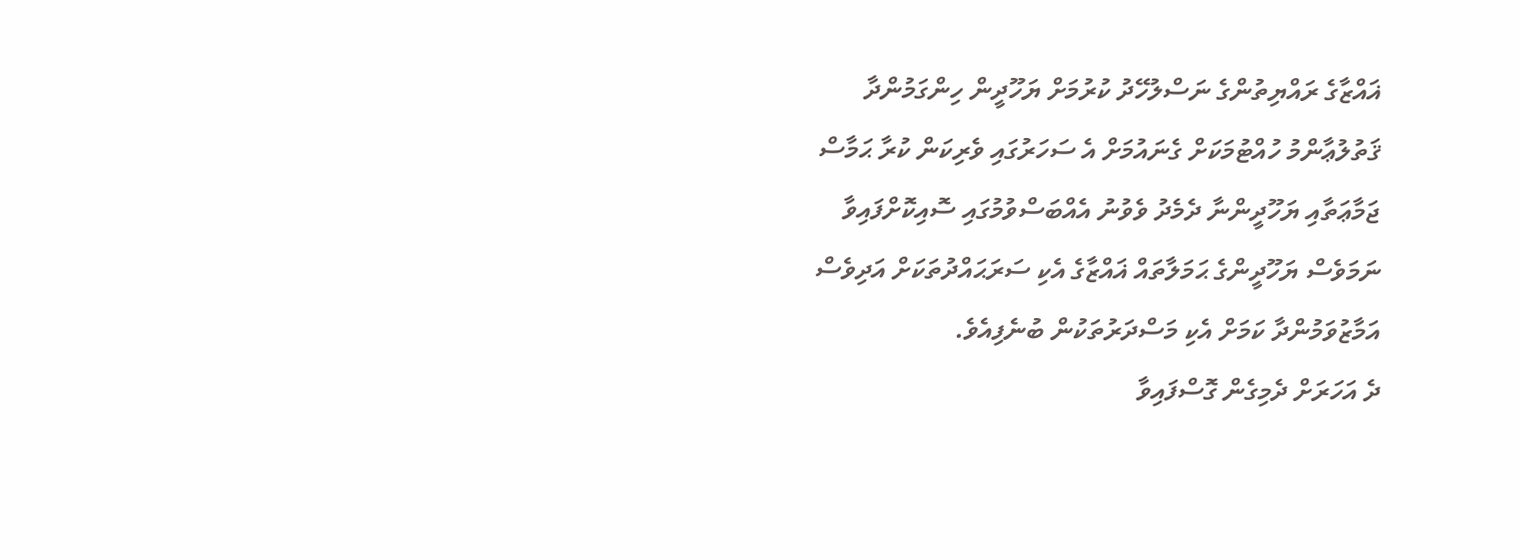ޣައްޒާގެ ރައްޔިތުންގެ ނަސްލުހޭދު ކުރުމަށް ޔަހޫދީން ހިންގަމުންދާ ޤަތުލުޢާންމު ހުއްޓުމަކަށް ގެނައުމަށް އެ ސަހަރުގައި ވެރިކަން ކުރާ ޙަމާސް ޖަމާޢަތާއި ޔަހޫދީންނާ ދެމެދު ވެވުނު އެއްބަސްވުމުގައި ސޮއިކޮށްފައިވާ ނަމަވެސް ޔަހޫދީންގެ ޙަމަލާތައް ޣައްޒާގެ އެކި ސަރަޙައްދުތަކަށް އަދިވެސް އަމާޒުވަމުންދާ ކަމަށް އެކި މަސްދަރުތަކުން ބުނެފިއެވެ.
ދެ އަހަރަށް ދެމިގެން ގޮސްފައިވާ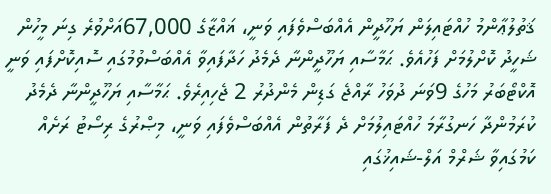ޤަތުލުޢާންމު ހުއްޓައިލަން ޔަހޫދީން އެއްބަސްވެފައި ވަނީ، ޣައްޒާގެ 67,000އަށްވުރެ ގިނަ މީހުން ޝަހީދު ކޮށްލުމަށް ފަހުއެވެ. ޙަމާސާއި ޔަހޫދީންނާ ދެމެދު ހަދާފައިވާ އެއްބަސްވުމުގައި ސޮއިކޮށްފައި ވަނީ އޮކްޓޯބަރު މަހުގެ 9ވަނަ ދުވަހު ރާއްޖެ ގަޑިން މެންދުރު 2 ޖެހިއިރެވެ. ޙަމާސާއި ޔަހޫދީންނާ ދެމެދު ކުރަމުންދާ ހަނގުރާމަ ހުއްޓައިލުމަށް ދެ ފަރާތުން އެއްބަސްވެފައި ވަނީ، މިޞްރުގެ ރިސޯޓު ރަށެއް ކަމުގައިވާ ޝަރްމް އަލް-ޝައިޚުގައި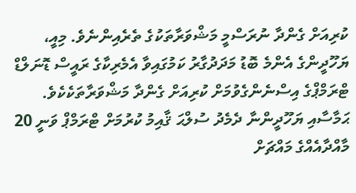ކުރިއަށް ގެންދާ ނުރަސްމީ މަޝްވަރާތަކުގެ ތެރެއިންނެވެ. މިއީ، ޔަހޫދީންގެ އެންމެ ބޮޑު މަދަދުގާރު ކަމުގައިވާ އެމެރިކާގެ ރައީސް ޑޮނަލްޑް ޓްރަމްޕްގެ އިސްނެންގެވުމަށް ކުރިއަށް ގެންދާ މަޝްވަރާތަކެކެވެ. ޙަމާސާއި ޔަހޫދީންނާ ދެމެދު ސުލްޙަ ޤާއިމު ކުރުމަށް ޓްރަމްޕް ވަނީ 20 މާއްދާއެއްގެ މައްޗަށް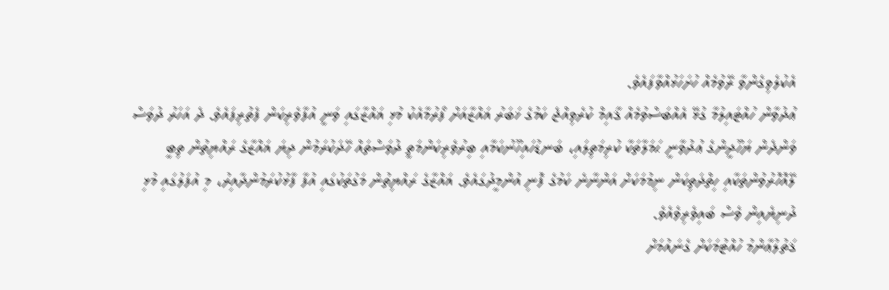އެކުލެވިގެންވާ ރޭވުމެއް ހުށަހަޅުއްވާފައެވެ.
ޢުދުވާން ހުއްޓައިލުމާ ގުޅޭ އެއްބަސްވުމެއް ޤާއިމް ކުރެވިއްޖެ ކަމުގެ ޚަބަރު ޣައްޒާއަށް ފޯރުމާއެކު މުޅި ޣައްޒާގައި ވަނީ އުފާވެރިކަން ފެތުރިފައެވެ. ދެ އަހަރު ދުވަސް ވަންދެން ޔަހޫދީންގެ ޢުދުވާނީ ޙަމަލާތަކާ ކުރިމަތިލައި، ބަނޑުހައިހޫނުކަމާއި ބިރުވެރިކަންމަތީ ދުވަސްތައް ހޭދަކުރަމުން ދިޔަ ޣައްޒާގެ ރައްޔިތުން ތިބީ ލޭއޮހޮރުވުންތަކާއި ހިތްދަތިކަން ނިމުމަކަށް އަންނާނެ ކަމުގެ ފޮނި އުންމީދުގައެވެ. ޣައްޒާގެ ރައްޔިތުން މަގުތަކުގައި އުފާ ފާޅުކުރަމުންދާއިރު، މި އުފަލުގައި މުޅި ދުނިޔެއިން ވެސް ބައިވެރިވެއެވެ.
ޤަތުލުޢާންމު ހުއްޓުމަކަށް ގެނައުމަށް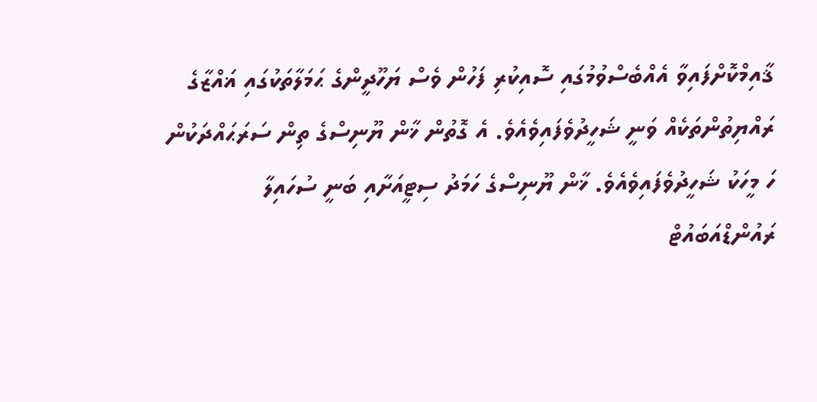ޤާއިމްކޮށްފައިވާ އެއްބެސްވުމުގައި ސޮއިކުރި ފަހުން ވެސް ޔަހޫދީންގެ ޙަމަލާތަކުގައި ޣައްޒާގެ ރައްޔިތުންތަކެއް ވަނީ ޝަހީދުވެފައިވެއެވެ. އެ ގޮތުން ޚާން ޔޫނިސްގެ ތިން ސަރަޙައްދަކުން ހަ މީހަކު ޝަހީދުވެފައިވެއެވެ. ޚާން ޔޫނިސްގެ ހަމަދު ސިޓީއަށާއި ބަނީ ސުހައިލާ ރައުންޑްއަބައުޓް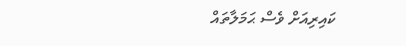ކައިރިއަށް ވެސް ޙަމަލާތައް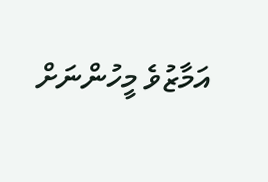އަމާޒުވެ މީހުންނަށް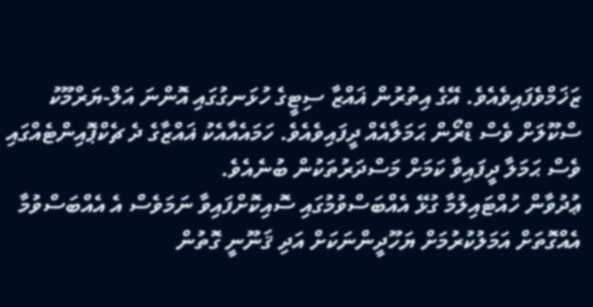ޒަޚަމްވެފައިވެއެވެ. އޭގެ އިތުރުން ޣައްޒާ ސިޓީގެ ހުޅަނގުގައި އޮންނަ އަލް-ޔަރްމޫކު ސްކޫލަށް ވެސް ޑްރޯން ޙަމަލާއެއް ދީފައިވެއެވެ. ހަމައެއާއެކު ޣައްޒާގެ ދެ ޗެކްޕޮއިންޓެއްގައި ވެސް ޙަމަލާ ދީފައިވާ ކަމަށް މަސްދަރުތަކުން ބުނެއެވެ.
ޢުދުވާން ހުއްޓައިލުމާ ގުޅޭ އެއްބަސްވުމުގައި ސޮއިކޮށްފައިވާ ނަމަވެސް އެ އެއްބަސްވުމާ އެއްގޮތަށް އަމަލުކުރުމަށް ޔަހޫދީންނަކަށް އަދި ޤަނޫނީ ގޮތުން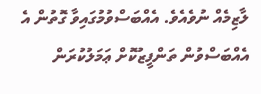ލާޒިމެއް ނުވެއެވެ. އެއްބަސްވުމުގައިވާ ގޮތުން އެ އެއްބަސްވުން ތަންފީޒުކޮށް ޢަމަލުކުރަން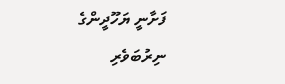ފަށާނީ ޔަހޫދީންގެ ނިރުބަވެރި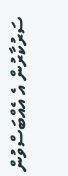ސަރުކާރުން އެ އެއްބަސްވުން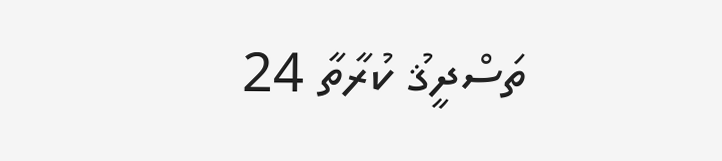ތަސްދީޤު ކުރާތާ 24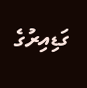ގަޑިއިރުގެ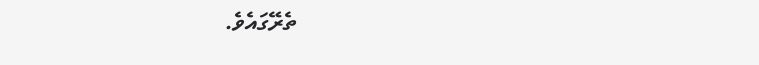ތެރޭގައެވެ.